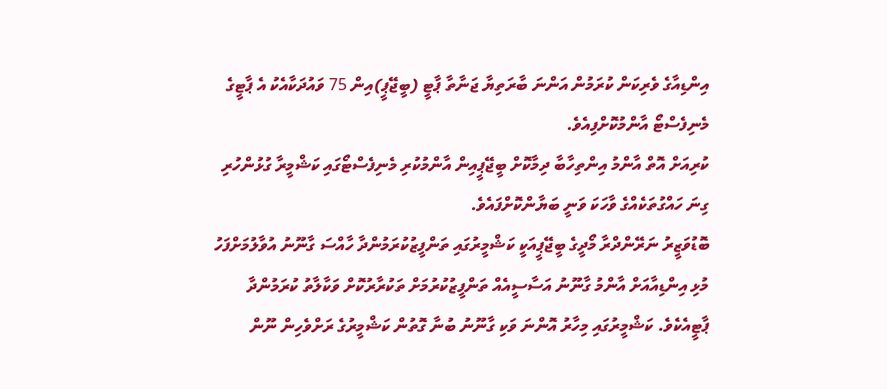އިންޑިއާގެ ވެރިކަން ކުރަމުން އަންނަ ބާރަތިޔާ ޖަނާތާ ޕާޓީ (ބީޖޭޕީ)އިން 75 ވައުދަކާއެކު އެ ޕާޓީގެ މެނިފެސްޓޯ އާންމުކޮށްފިއެވެ.
ކުރިއަށް އޮތް އާންމު އިންތިހާބާ ދިމާކޮށް ބީޖޭޕީއިން އާންމުކުރި މެނިފެސްޓޯގައި ކަޝްމީރާ ގުޅުންހުރި ގިނަ ހައްގުތަކެއްގެ ވާހަކަ ވަނީ ބަޔާންކޮށްފައެވެ.
ބޮޑުވަޒީރު ނަރޭންދްރާ މޯދީގެ ބީޖޭޕީއަކީ ކަޝްމީރުގައި ތަންފީޒުކުރަމުންދާ ހާއްސަ ގާނޫނު އުވާލުމަށްފަހު މުޅި އިންޑިއާއަށް އާންމު ގާނޫނު އަސާސީއެއް ތަންފީޒުކުރުމަށް ތަކުރާރުކޮށް ވަކާލާތު ކުރަމުންދާ ޕާޓީއެކެވެ. ކަޝްމީރުގައި މިހާރު އޮންނަ ވަކި ގާނޫނު ބުނާ ގޮތުން ކަޝްމީރުގެ ރަށްވެހިން ނޫން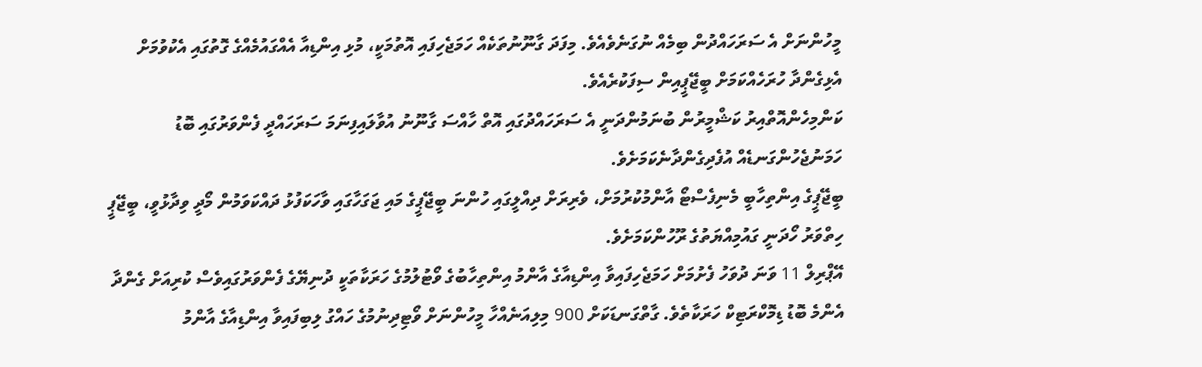މީހުންނަށް އެ ސަރަހައްދުން ބިމެއް ނުގަނެވެއެވެ. މިފަދަ ގާނޫނުތަކެއް ހަމަޖެހިފައި އޮތުމަކީ، މުޅި އިންޑިއާ އެއްގައުމެއްގެ ގޮތުގައި އެކުވުމަށް އެޅިގެންދާ ހުރަހެއްކަމަށް ބީޖޭޕީއިން ސިފަކުރެއެވެ.
ކަންމިހެންއޮތްއިރު ކަޝްމީރުން ބުނަމުންދަނީ އެ ސަރަހައްދުގައި އޮތް ހާއްސަ ގާނޫނު އުވާލައިފިނަމަ ސަރަހައްދީ ފެންވަރުގައި ބޮޑު ހަމަނުޖެހުންގަނޑެއް އުފެދިގެންދާނެކަމަށެވެ.
ބީޖޭޕީގެ އިންތިހާބީ މެނިފެސްޓޯ އާންމުކުރުމަށް، ވެރިރަށް ދިއްލީގައި ހުންނަ ބީޖޭޕީގެ މައި ޖަގަހާގައި ވާހަކަފުޅު ދައްކަވަމުން މޯދީ ވިދާޅުވީ، ބީޖޭޕީ ހިތްވަރު ހޯދަނީ ގައުމިއްޔަތުގެ ރޫހުންކަމަށެވެ.
އޭޕްރިލް 11 ވަނަ ދުވަހު ފެށުމަށް ހަމަޖެހިފައިވާ އިންޑިއާގެ އާންމު އިންތިހާބުގެ ވޯޓުލުމުގެ ހަރަކާތަކީ ދުނިޔޭގެ ފެންވަރުގައިވެސް ކުރިއަށް ގެންދާ އެންމެ ބޮޑު ޑިމޮކްރަޓިކް ހަރަކާތެވެ. ގާތްގަނޑަކަށް 900 މިލިއަނެއްހާ މީހުންނަށް ވޯޓިދިނުމުގެ ހައްގު ލިބިފައިވާ އިންޑިއާގެ އާންމު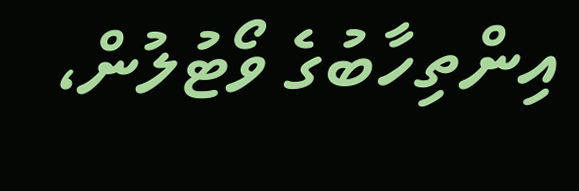އިންތިހާބުގެ ވޯޓުލުން،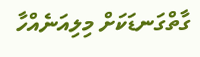ގާތްގަނޑަކަށް މިލިއަނެއްހާ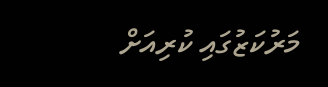މަރުކަޒުގައި ކުރިއަށް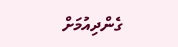ގެންދިއުމަށް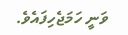ވަނީ ހަމަޖެހިފައެވެ.